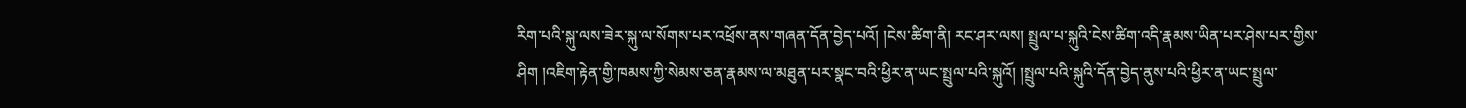རིག་པའི་སྐུ་ལས་ཟེར་སྐུ་ལ་སོགས་པར་འཕྲོས་ནས་གཞན་དོན་བྱེད་པའོ། །ངེས་ཚིག་ནི། རང་ཤར་ལས། སྤྲུལ་པ་སྐུའི་ངེས་ཚིག་འདི་རྣམས་ཡིན་པར་ཤེས་པར་གྱིས་ཤིག །འཇིག་རྟེན་གྱི་ཁམས་ཀྱི་སེམས་ཅན་རྣམས་ལ་མཐུན་པར་སྣང་བའི་ཕྱིར་ན་ཡང་སྤྲུལ་པའི་སྐུའོ། །སྤྲུལ་པའི་སྐུའི་དོན་བྱེད་ནུས་པའི་ཕྱིར་ན་ཡང་སྤྲུལ་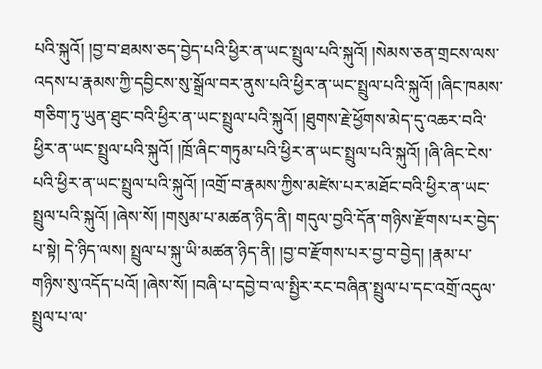པའི་སྐུའོ། །བྱ་བ་ཐམས་ཅད་བྱེད་པའི་ཕྱིར་ན་ཡང་སྤྲུལ་པའི་སྐུའོ། །སེམས་ཅན་གྲངས་ལས་འདས་པ་རྣམས་ཀྱི་དབྱིངས་སུ་སྒྲོལ་བར་ནུས་པའི་ཕྱིར་ན་ཡང་སྤྲུལ་པའི་སྐུའོ། །ཞིང་ཁམས་གཅིག་ཏུ་ཡུན་ཐུང་བའི་ཕྱིར་ན་ཡང་སྤྲུལ་པའི་སྐུའོ། །ཐུགས་རྗེ་ཕྱོགས་མེད་དུ་འཆར་བའི་ཕྱིར་ན་ཡང་སྤྲུལ་པའི་སྐུའོ། །ཁྲོ་ཞིང་གཏུམ་པའི་ཕྱིར་ན་ཡང་སྤྲུལ་པའི་སྐུའོ། །ཞི་ཞིང་ངེས་པའི་ཕྱིར་ན་ཡང་སྤྲུལ་པའི་སྐུའོ། །འགྲོ་བ་རྣམས་ཀྱིས་མཛེས་པར་མཐོང་བའི་ཕྱིར་ན་ཡང་སྤྲུལ་པའི་སྐུའོ། །ཞེས་སོ། །གསུམ་པ་མཚན་ཉིད་ནི། གདུལ་བྱའི་དོན་གཉིས་རྫོགས་པར་བྱེད་པ་སྟེ། དེ་ཉིད་ལས། སྤྲུལ་པ་སྐུ་ཡི་མཚན་ཉིད་ནི། །བྱ་བ་རྫོགས་པར་བྱ་བ་བྱེད། །རྣམ་པ་གཉིས་སུ་འདོད་པའོ། །ཞེས་སོ། །བཞི་པ་དབྱེ་བ་ལ་སྤྱིར་རང་བཞིན་སྤྲུལ་པ་དང་འགྲོ་འདུལ་སྤྲུལ་པ་ལ་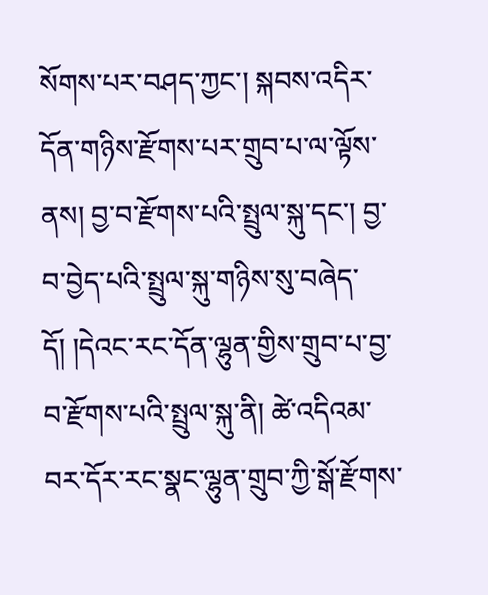སོགས་པར་བཤད་ཀྱང་། སྐབས་འདིར་དོན་གཉིས་རྫོགས་པར་གྲུབ་པ་ལ་ལྟོས་ནས། བྱ་བ་རྫོགས་པའི་སྤྲུལ་སྐུ་དང་། བྱ་བ་བྱེད་པའི་སྤྲུལ་སྐུ་གཉིས་སུ་བཞེད་དོ། །དེའང་རང་དོན་ལྷུན་གྱིས་གྲུབ་པ་བྱ་བ་རྫོགས་པའི་སྤྲུལ་སྐུ་ནི། ཚེ་འདིའམ་བར་དོར་རང་སྣང་ལྷུན་གྲུབ་ཀྱི་སྒོ་རྫོགས་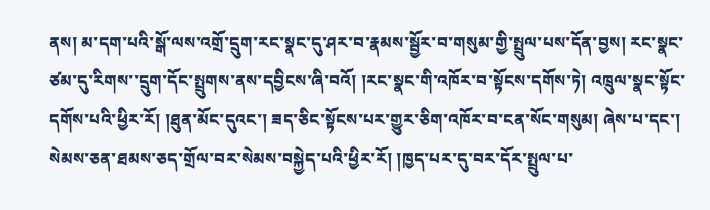ནས། མ་དག་པའི་སྒོ་ལས་འགྲོ་དྲུག་རང་སྣང་དུ་ཤར་བ་རྣམས་སྦྱོར་བ་གསུམ་གྱི་སྤྲུལ་པས་དོན་བྱས། རང་སྣང་ཙམ་དུ་རིགས་་དྲུག་དོང་སྤྲུགས་ནས་དབྱིངས་ཞི་བའོ། །རང་སྣང་གི་འཁོར་བ་སྟོངས་དགོས་ཏེ། འཁྲུལ་སྣང་སྟོང་དགོས་པའི་ཕྱིར་རོ། །ཐུན་མོང་དུའང་། ཟད་ཅིང་སྟོངས་པར་གྱུར་ཅིག་འཁོར་བ་ངན་སོང་གསུམ། ཞེས་པ་དང་། སེམས་ཅན་ཐམས་ཅད་གྲོལ་བར་སེམས་བསྐྱེད་པའི་ཕྱིར་རོ། །ཁྱད་པར་དུ་བར་དོར་སྤྲུལ་པ་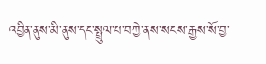འབྱིན་ནུས་མི་ནུས་དང་སྤྲུལ་པ་བཀྱེ་ནས་སངས་རྒྱས་སོ་བྱ་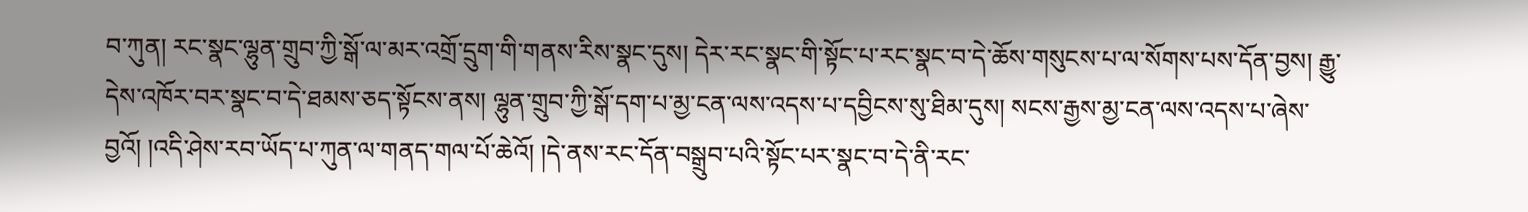བ་ཀུན། རང་སྣང་ལྷུན་གྲུབ་ཀྱི་སྒོ་ལ་མར་འགྲོ་དྲུག་གི་གནས་རིས་སྣང་དུས། དེར་རང་སྣང་གི་སྟོང་པ་རང་སྣང་བ་དེ་ཆོས་གསུངས་པ་ལ་སོགས་པས་དོན་བྱས། རྒྱུ་དེས་འཁོར་བར་སྣང་བ་དེ་ཐམས་ཅད་སྟོངས་ནས། ལྷུན་གྲུབ་ཀྱི་སྒོ་དག་པ་མྱ་ངན་ལས་འདས་པ་དབྱིངས་སུ་ཐིམ་དུས། སངས་རྒྱས་མྱ་ངན་ལས་འདས་པ་ཞེས་བྱའོ། །འདི་ཤེས་རབ་ཡོད་པ་ཀུན་ལ་གནད་གལ་པོ་ཆེའོ། །དེ་ནས་རང་དོན་བསྒྲུབ་པའི་སྟོང་པར་སྣང་བ་དེ་ནི་རང་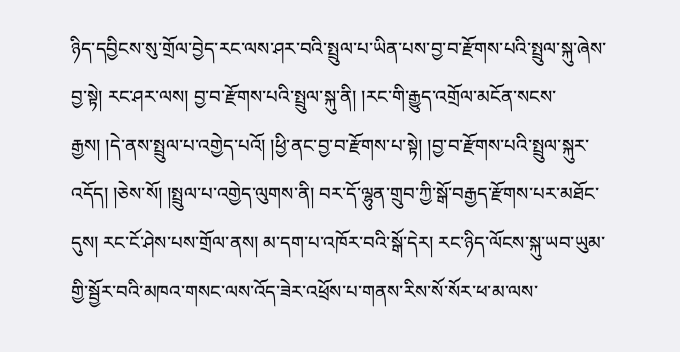ཉིད་དབྱིངས་སུ་གྲོལ་བྱེད་རང་ལས་ཤར་བའི་སྤྲུལ་པ་ཡིན་པས་བྱ་བ་རྫོགས་པའི་སྤྲུལ་སྐུ་ཞེས་བྱ་སྟེ། རང་ཤར་ལས། བྱ་བ་རྫོགས་པའི་སྤྲུལ་སྐུ་ནི། །རང་གི་རྒྱུད་འགྲོལ་མངོན་སངས་རྒྱས། །དེ་ནས་སྤྲུལ་པ་འགྱེད་པའོ། །ཕྱི་ནང་བྱ་བ་རྫོགས་པ་སྟེ། །བྱ་བ་རྫོགས་པའི་སྤྲུལ་སྐུར་འདོད། །ཅེས་སོ། །སྤྲུལ་པ་འགྱེད་ལུགས་ནི། བར་དོ་ལྷུན་གྲུབ་ཀྱི་སྒོ་བརྒྱད་རྫོགས་པར་མཐོང་དུས། རང་ངོ་ཤེས་པས་གྲོལ་ནས། མ་དག་པ་འཁོར་བའི་སྒོ་དེར། རང་ཉིད་ལོངས་སྐུ་ཡབ་ཡུམ་གྱི་སྦྱོར་བའི་མཁའ་གསང་ལས་འོད་ཟེར་འཕྲོས་པ་གནས་རིས་སོ་སོར་ཕ་མ་ལས་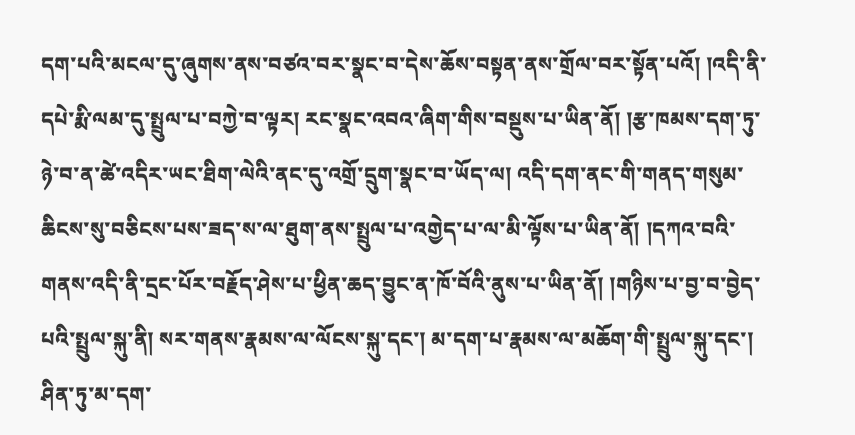དག་པའི་མངལ་དུ་ཞུགས་ནས་བཙའ་བར་སྣང་བ་དེས་ཆོས་བསྟན་ནས་གྲོལ་བར་སྟོན་པའོ། །འདི་ནི་དཔེ་རྨི་ལམ་དུ་སྤྲུལ་པ་བཀྱེ་བ་ལྟར། རང་སྣང་འབའ་ཞིག་གིས་བསྡུས་པ་ཡིན་ནོ། །རྩ་ཁམས་དག་ཏུ་ཉེ་བ་ན་ཚེ་འདིར་ཡང་ཐིག་ལེའི་ནང་དུ་འགྲོ་དྲུག་སྣང་བ་ཡོད་ལ། འདི་དག་ནང་གི་གནད་གསུམ་ཆིངས་སུ་བཅིངས་པས་ཟད་ས་ལ་ཐུག་ནས་སྤྲུལ་པ་འགྱེད་པ་ལ་མི་ལྟོས་པ་ཡིན་ནོ། །དཀའ་བའི་གནས་འདི་ནི་དྲང་པོར་བརྗོད་ཤེས་པ་ཕྱིན་ཆད་བྱུང་ན་ཁོ་བོའི་ནུས་པ་ཡིན་ནོ། །གཉིས་པ་བྱ་བ་བྱེད་པའི་སྤྲུལ་སྐུ་ནི། སར་གནས་རྣམས་ལ་ལོངས་སྐུ་དང་། མ་དག་པ་རྣམས་ལ་མཆོག་གི་སྤྲུལ་སྐུ་དང་། ཤིན་ཏུ་མ་དག་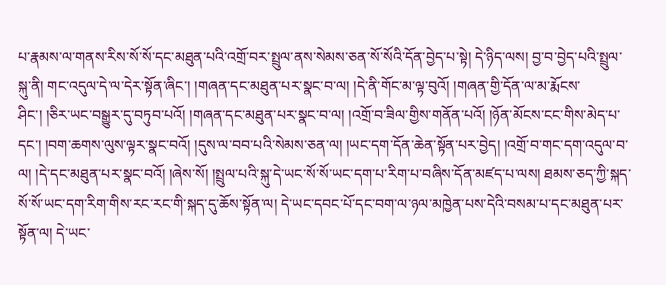པ་རྣམས་ལ་གནས་རིས་སོ་སོ་དང་མཐུན་པའི་འགྲོ་བར་སྤྲུལ་ནས་སེམས་ཅན་སོ་སོའི་དོན་བྱེད་པ་སྟེ། དེ་ཉིད་ལས། བྱ་བ་བྱེད་པའི་སྤྲུལ་སྐུ་ནི། གང་འདུལ་དེ་ལ་དེར་སྟོན་ཞིང་། །གཞན་དང་མཐུན་པར་སྣང་བ་ལ། །དེ་ནི་གོང་མ་ལྟ་བུའོ། །གཞན་གྱི་དོན་ལ་མ་རྨོངས་ཤིང་། །ཅིར་ཡང་བསྒྱུར་དུ་བཏུབ་པའོ། །གཞན་དང་མཐུན་པར་སྣང་བ་ལ། །འགྲོ་བ་ཟིལ་གྱིས་གནོན་པའོ། །ཉོན་མོངས་ངང་གིས་མེད་པ་དང་། །བག་ཆགས་ལུས་ལྟར་སྣང་བའོ། །དུས་ལ་བབ་པའི་སེམས་ཅན་ལ། །ཡང་དག་དོན་ཆེན་སྟོན་པར་བྱེད། །འགྲོ་བ་གང་དག་འདུལ་བ་ལ། །དེ་དང་མཐུན་པར་སྣང་བའོ། །ཞེས་སོ། །སྤྲུལ་པའི་སྐུ་དེ་ཡང་སོ་སོ་ཡང་དག་པ་རིག་པ་བཞིས་དོན་མཛད་པ་ལས། ཐམས་ཅད་ཀྱི་སྐད་སོ་སོ་ཡང་དག་རིག་གིས་རང་རང་གི་སྐད་དུ་ཆོས་སྟོན་ལ། དེ་ཡང་དབང་པོ་དང་བག་ལ་ཉལ་མཁྱེན་པས་དེའི་བསམ་པ་དང་མཐུན་པར་སྟོན་ལ། དེ་ཡང་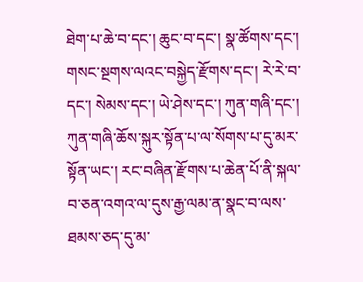ཐེག་པ་ཆེ་བ་དང་། ཆུང་བ་དང་། སྣ་ཚོགས་དང་། གསང་སྔགས་ལའང་བསྐྱེད་རྫོགས་དང་། རེ་རེ་བ་དང་། སེམས་དང་། ཡེ་ཤེས་དང་། ཀུན་གཞི་དང་། ཀུན་གཞི་ཆོས་སྐུར་སྟོན་པ་ལ་སོགས་པ་དུ་མར་སྟོན་ཡང་། རང་བཞིན་རྫོགས་པ་ཆེན་པོ་ནི་སྐལ་བ་ཅན་འགའ་ལ་དུས་རྒྱ་ལམ་ན་སྣང་བ་ལས་ཐམས་ཅད་དུ་མ་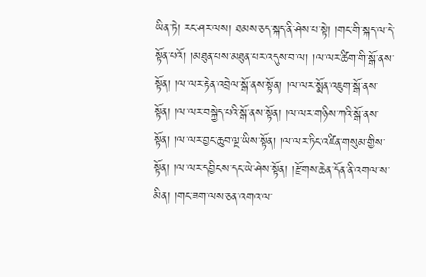ཡིན་ཏེ། རང་ཤར་ལས། ཐམས་ཅད་སྐད་ནི་ཤེས་པ་སྟེ། །གང་གི་སྐད་ལ་དེ་སྟོན་པའོ། །མཐུན་པས་མཐུན་པར་འདུས་བ་ལ། །ལ་ལར་ཚིག་གི་སྒོ་ནས་སྟོན། །ལ་ལར་རྟེན་འབྲེལ་སྒོ་ནས་སྟོན། །ལ་ལར་སྨོན་འཇུག་སྒོ་ནས་སྟོན། །ལ་ལར་བསྐྱེད་པའི་སྒོ་ནས་སྟོན། །ལ་ལར་གཉིས་ཀའི་སྒོ་ནས་སྟོན། །ལ་ལར་བྱང་ཆུབ་ལྔ་ཡིས་སྟོན། །ལ་ལར་ཏིང་འཛིན་གསུམ་གྱིས་སྟོན། །ལ་ལར་དབྱིངས་དང་ཡེ་ཤེས་སྟོན། །རྫོགས་ཆེན་དོན་ནི་འགལ་ས་མིན། །གང་ཟག་ལས་ཅན་འགའ་ལ་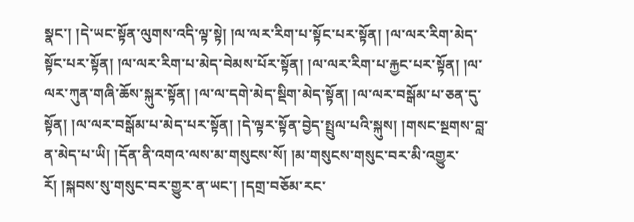སྣང་། །དེ་ཡང་སྟོན་ལུགས་འདི་ལྟ་སྟེ། །ལ་ལར་རིག་པ་སྟོང་པར་སྟོན། །ལ་ལར་རིག་མེད་སྟོང་པར་སྟོན། །ལ་ལར་རིག་པ་མེད་བེམས་པོར་སྟོན། །ལ་ལར་རིག་པ་རྐྱང་པར་སྟོན། །ལ་ལར་ཀུན་གཞི་ཆོས་སྐུར་སྟོན། །ལ་ལ་དགེ་མེད་སྡིག་མེད་སྟོན། །ལ་ལར་བསྒོམ་པ་ཅན་དུ་སྟོན། །ལ་ལར་བསྒོམ་པ་མེད་པར་སྟོན། །དེ་ལྟར་སྟོན་བྱེད་སྤྲུལ་པའི་སྐུས། །གསང་སྔགས་བླ་ན་མེད་པ་ཡི། །དོན་ནི་འགའ་ལས་མ་གསུངས་སོ། །མ་གསུངས་གསུང་བར་མི་འགྱུར་རོ། །སྐབས་སུ་གསུང་བར་གྱུར་ན་ཡང་། །དགྲ་བཅོམ་རང་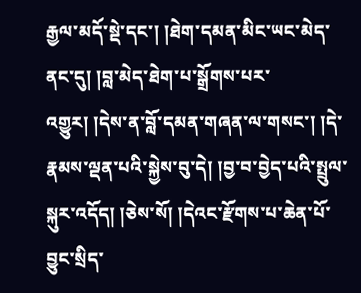རྒྱལ་མདོ་སྡེ་དང་། །ཐེག་དམན་མིང་ཡང་མེད་ནང་དུ། །བླ་མེད་ཐེག་པ་སྒྲོགས་པར་འགྱུར། །དེས་ན་བློ་དམན་གཞན་ལ་གསང་། །དེ་རྣམས་ལྡན་པའི་སྐྱེས་བུ་དེ། །བྱ་བ་བྱེད་པའི་སྤྲུལ་སྐུར་འདོད། །ཅེས་སོ། །དེའང་རྫོགས་པ་ཆེན་པོ་བྱུང་སྲིད་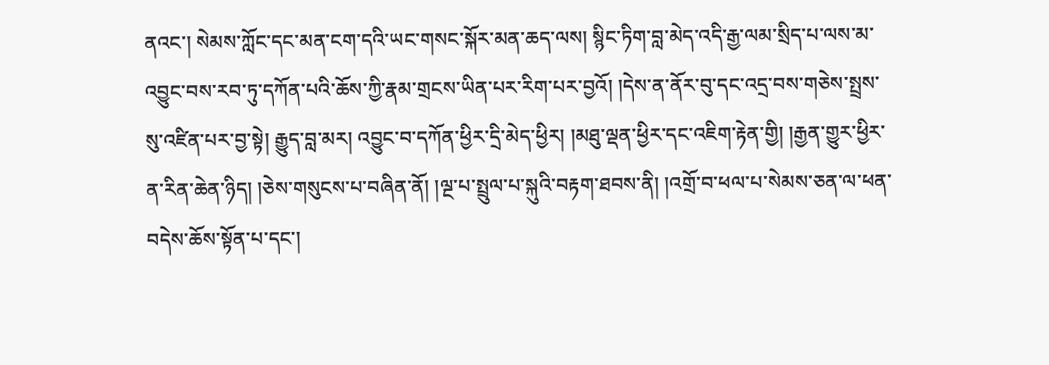ནའང་། སེམས་ཀློང་དང་མན་ངག་དའི་ཡང་གསང་སྐོར་མན་ཆད་ལས། སྙིང་ཏིག་བླ་མེད་འདི་རྒྱ་ལམ་སྲིད་པ་ལས་མ་འབྱུང་བས་རབ་ཏུ་དཀོན་པའི་ཆོས་ཀྱི་རྣམ་གྲངས་ཡིན་པར་རིག་པར་བྱའོ། །དེས་ན་ནོར་བུ་དང་འདྲ་བས་གཅེས་སྤྲས་སུ་འཛིན་པར་བྱ་སྟེ། རྒྱུད་བླ་མར། འབྱུང་བ་དཀོན་ཕྱིར་དྲི་མེད་ཕྱིར། །མཐུ་ལྡན་ཕྱིར་དང་འཇིག་རྟེན་གྱི། །རྒྱན་གྱུར་ཕྱིར་ན་རིན་ཆེན་ཉིད། །ཅེས་གསུངས་པ་བཞིན་ནོ། །ལྔ་པ་སྤྲུལ་པ་སྐུའི་བརྟག་ཐབས་ནི། །འགྲོ་བ་ཕལ་པ་སེམས་ཅན་ལ་ཕན་བདེས་ཆོས་སྟོན་པ་དང་།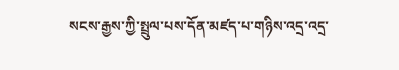སངས་རྒྱས་ཀྱི་སྤྲུལ་པས་དོན་མཛད་པ་གཉིས་འདྲ་འདྲ་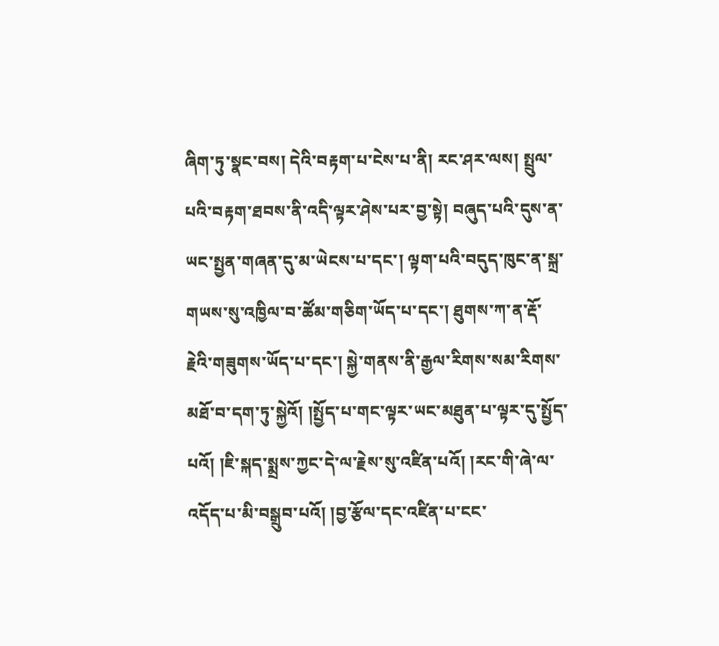ཞིག་ཏུ་སྣང་བས། དེའི་བརྟག་པ་ངེས་པ་ནི། རང་ཤར་ལས། སྤྲུལ་པའི་བརྟག་ཐབས་ནི་འདི་ལྟར་ཤེས་པར་བྱ་སྟེ། བཞུད་པའི་དུས་ན་ཡང་སྤྱན་གཞན་དུ་མ་ཡེངས་པ་དང་། ལྟག་པའི་བདུད་ཁུང་ན་སྐྲ་གཡས་སུ་འཁྱིལ་བ་ཚོམ་གཅིག་ཡོད་པ་དང་། ཐུགས་ཀ་ན་རྡོ་རྗེའི་གཟུགས་ཡོད་པ་དང་། སྐྱེ་གནས་ནི་རྒྱལ་རིགས་སམ་རིགས་མཐོ་བ་དག་ཏུ་སྐྱེའོ། །སྤྱོད་པ་གང་ལྟར་ཡང་མཐུན་པ་ལྟར་དུ་སྤྱོད་པའོ། །ཇི་སྐད་སྨྲས་ཀྱང་དེ་ལ་རྗེས་སུ་འཛིན་པའོ། །རང་གི་ཞེ་ལ་འདོད་པ་མི་བསྒྲུབ་པའོ། །བྱ་རྩོལ་དང་འཛིན་པ་ངང་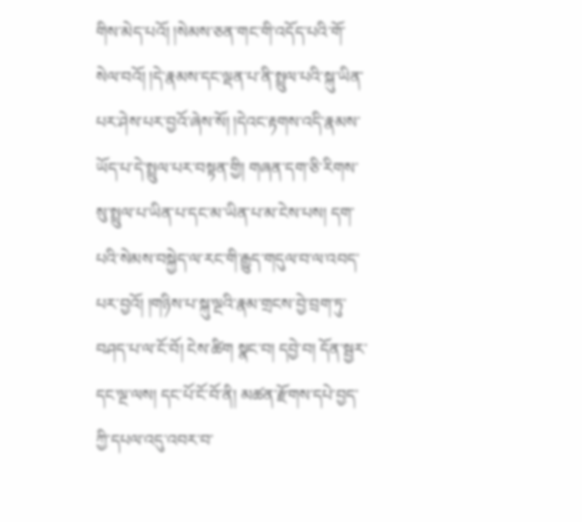གིས་མེད་པའོ། །སེམས་ཅན་གང་གི་འདོད་པའི་གོ་སེལ་བའོ། །དེ་རྣམས་དང་ལྡན་པ་ནི་སྤྲུལ་པའི་སྐུ་ཡིན་པར་ཤེས་པར་བྱའོ་ཞེས་སོ། །དེའང་རྟགས་འདི་རྣམས་ཡོད་པ་དེ་སྤྲུལ་པར་བསྟན་གྱི། གཞན་དག་ཅི་རིགས་སུ་སྤྲུལ་པ་ཡིན་པ་དང་མ་ཡིན་པ་མ་ངེས་པས། དག་པའི་སེམས་བསྐྱེད་ལ་རང་གི་རྒྱུད་གདུལ་བ་ལ་འབད་པར་བྱའོ། །གཉིས་པ་སྐུ་ལྔའི་རྣམ་གྲངས་བྱེ་བྲག་ཏུ་བཤད་པ་ལ་ངོ་བོ། ངེས་ཚིག སྣང་བ། དབྱེ་བ། དོན་སྦྱར་དང་ལྔ་ལས། དང་པོ་ངོ་བོ་ནི། མཚན་རྫོགས་དཔེ་བྱད་ཀྱི་དཔལ་འདུ་འབར་བ་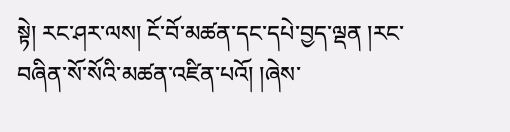སྟེ། རང་ཤར་ལས། ངོ་བོ་མཚན་དང་དཔེ་བྱད་ལྡན །རང་བཞིན་སོ་སོའི་མཚན་འཛིན་པའོ། །ཞེས་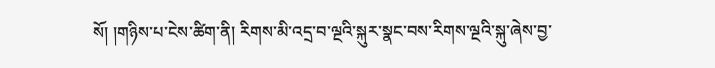སོ། །གཉིས་པ་ངེས་ཚིག་ནི། རིགས་མི་འདྲ་བ་ལྔའི་སྐུར་སྣང་བས་རིགས་ལྔའི་སྐུ་ཞེས་བྱ་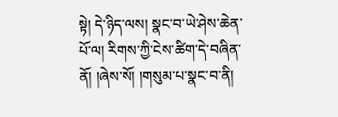སྟེ། དེ་ཉིད་ལས། སྣང་བ་ཡེ་ཤེས་ཆེན་པོ་ལ། རིགས་ཀྱི་ངེས་ཚིག་དེ་བཞིན་ནོ། །ཞེས་སོ། །གསུམ་པ་སྣང་བ་ནི།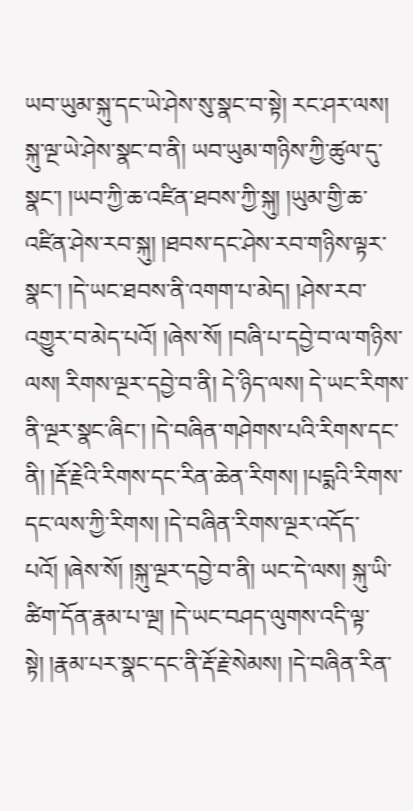ཡབ་ཡུམ་སྐུ་དང་ཡེ་ཤེས་སུ་སྣང་བ་སྟེ། རང་ཤར་ལས། སྐུ་ལྔ་ཡེ་ཤེས་སྣང་བ་ནི། ཡབ་ཡུམ་གཉིས་ཀྱི་ཚུལ་དུ་སྣང་། །ཡབ་ཀྱི་ཆ་འཛིན་ཐབས་ཀྱི་སྐུ། །ཡུམ་གྱི་ཆ་འཛིན་ཤེས་རབ་སྐུ། །ཐབས་དང་ཤེས་རབ་གཉིས་ལྟར་སྣང་། །དེ་ཡང་ཐབས་ནི་འགག་པ་མེད། །ཤེས་རབ་འགྱུར་བ་མེད་པའོ། །ཞེས་སོ། །བཞི་པ་དབྱེ་བ་ལ་གཉིས་ལས། རིགས་ལྔར་དབྱེ་བ་ནི། དེ་ཉིད་ལས། དེ་ཡང་རིགས་ནི་ལྔར་སྣང་ཞིང་། །དེ་བཞིན་གཤེགས་པའི་རིགས་དང་ནི། །རྡོ་རྗེའི་རིགས་དང་རིན་ཆེན་རིགས། །པདྨའི་རིགས་དང་ལས་ཀྱི་རིགས། །དེ་བཞིན་རིགས་ལྔར་འདོད་པའོ། །ཞེས་སོ། །སྐུ་ལྔར་དབྱེ་བ་ནི། ཡང་དེ་ལས། སྐུ་ཡི་ཚིག་དོན་རྣམ་པ་ལྔ། །དེ་ཡང་བཤད་ལུགས་འདི་ལྟ་སྟེ། །རྣམ་པར་སྣང་དང་ནི་རྡོ་རྗེ་སེམས། །དེ་བཞིན་རིན་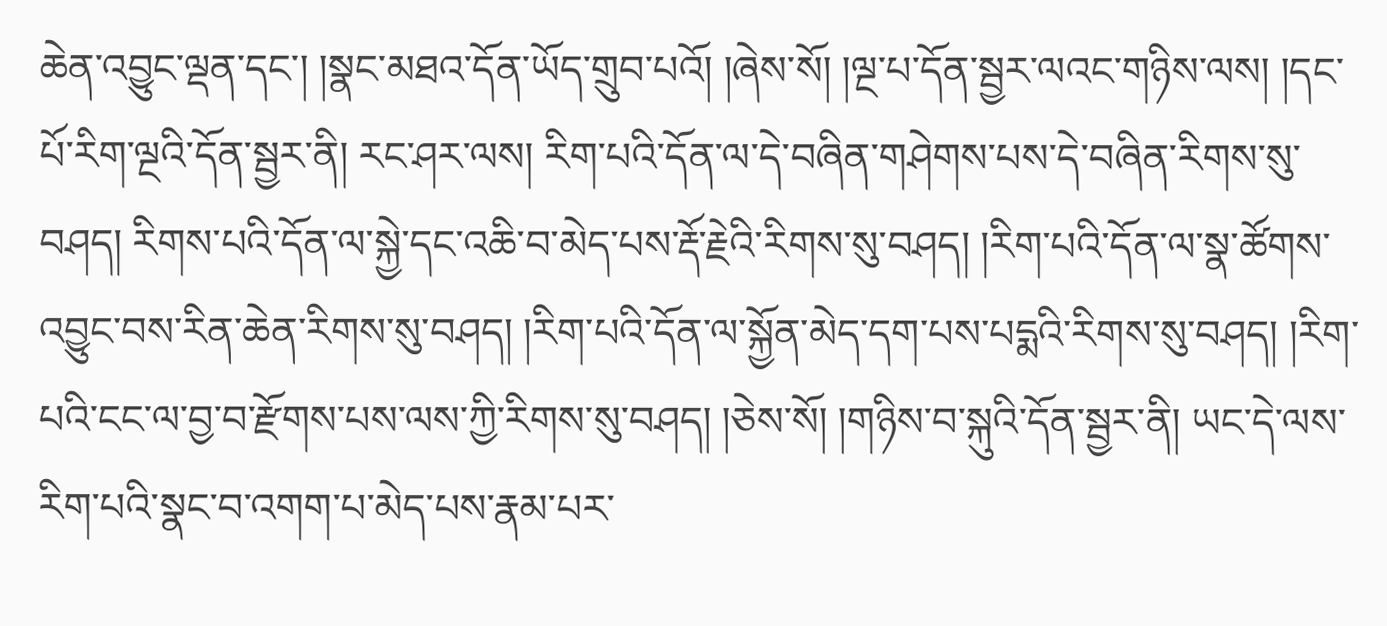ཆེན་འབྱུང་ལྡན་དང་། །སྣང་མཐའ་དོན་ཡོད་གྲུབ་པའོ། །ཞེས་སོ། །ལྔ་པ་དོན་སྦྱར་ལའང་གཉིས་ལས། །དང་པོ་རིག་ལྔའི་དོན་སྦྱར་ནི། རང་ཤར་ལས། རིག་པའི་དོན་ལ་དེ་བཞིན་གཤེགས་པས་དེ་བཞིན་རིགས་སུ་བཤད། རིགས་པའི་དོན་ལ་སྐྱེ་དང་འཆི་བ་མེད་པས་རྡོ་རྗེའི་རིགས་སུ་བཤད། །རིག་པའི་དོན་ལ་སྣ་ཚོགས་འབྱུང་བས་རིན་ཆེན་རིགས་སུ་བཤད། །རིག་པའི་དོན་ལ་སྐྱོན་མེད་དག་པས་པདྨའི་རིགས་སུ་བཤད། །རིག་པའི་ངང་ལ་བྱ་བ་རྫོགས་པས་ལས་ཀྱི་རིགས་སུ་བཤད། །ཅེས་སོ། །གཉིས་བ་སྐུའི་དོན་སྦྱར་ནི། ཡང་དེ་ལས་རིག་པའི་སྣང་བ་འགག་པ་མེད་པས་རྣམ་པར་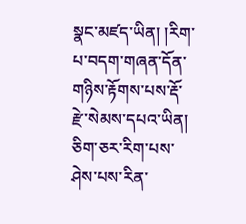སྣང་མཛད་ཡིན། །རིག་པ་བདག་གཞན་དོན་གཉིས་རྟོགས་པས་རྡོ་རྫེ་སེམས་དཔའ་ཡིན། ཅིག་ཅར་རིག་པས་ཤེས་པས་རིན་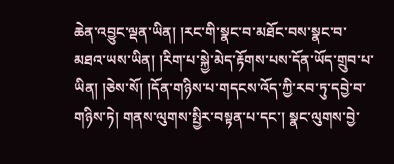ཆེན་འབྱུང་ལྡན་ཡིན། །རང་གི་སྣང་བ་མཐོང་བས་སྣང་བ་མཐའ་ཡས་ཡིན། །རིག་པ་སྐྱེ་མེད་རྟོགས་པས་དོན་ཡོད་གྲུབ་པ་ཡིན། །ཅེས་སོ། །དོན་གཉིས་པ་གདངས་འོད་ཀྱི་རབ་ཏུ་དབྱེ་བ་གཉིས་ཏེ། གནས་ལུགས་སྤྱིར་བསྟན་པ་དང་། སྣང་ལུགས་བྱེ་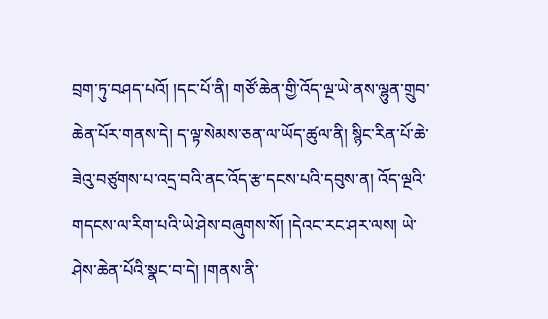བྲག་ཏུ་བཤད་པའོ། །དང་པོ་ནི། གཙོ་ཆེན་གྱི་འོད་ལྔ་ཡེ་ནས་ལྷུན་གྲུབ་ཆེན་པོར་གནས་དེ། ད་ལྟ་སེམས་ཅན་ལ་ཡོད་ཚུལ་ནི། སྙིང་རིན་པོ་ཆེ་ཟེའུ་བཙུགས་པ་འདྲ་བའི་ནང་འོད་རྩ་དངས་པའི་དབུས་ན། འོད་ལྔའི་གདངས་ལ་རིག་པའི་ཡེ་ཤེས་བཞུགས་སོ། །དེའང་རང་ཤར་ལས། ཡེ་ཤེས་ཆེན་པོའི་སྣང་བ་དེ། །གནས་ནི་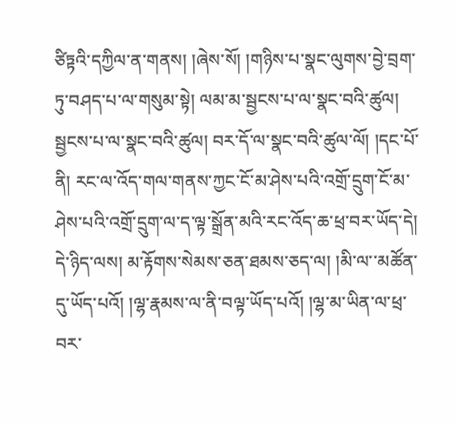ཙིཏྟའི་དཀྱིལ་ན་གནས། །ཞེས་སོ། །གཉིས་པ་སྣང་ལུགས་བྱེ་བྲག་ཏུ་བཤད་པ་ལ་གསུམ་སྟེ། ལམ་མ་སྦྱངས་པ་ལ་སྣང་བའི་ཚུལ། སྦྱངས་པ་ལ་སྣང་བའི་ཚུལ། བར་དོ་ལ་སྣང་བའི་ཚུལ་ལོ། །དང་པོ་ནི། རང་ལ་འོད་གལ་གནས་ཀྱང་ངོ་མ་ཤེས་པའི་འགྲོ་དྲུག་ངོ་མ་ཤེས་པའི་འགྲོ་དྲུག་ལ་ད་ལྟ་སྒྲོན་མའི་རང་འོད་ཆ་ཕྲ་བར་ཡོད་དེ། དེ་ཉིད་ལས། མ་རྟོགས་སེམས་ཅན་ཐམས་ཅད་ལ། །མི་ལ་་མཚོན་དུ་ཡོད་པའོ། །ལྷ་རྣམས་ལ་ནི་བལྟ་ཡོད་པའོ། །ལྷ་མ་ཡིན་ལ་ཕྲ་བར་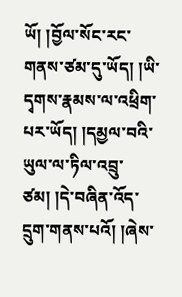ཡོ། །བྱོལ་སོང་རང་གནས་ཙམ་དུ་ཡོད། །ཡི་དྭགས་རྣམས་ལ་འཕྲིག་པར་ཡོད། །དམྱལ་བའི་ཡུལ་ལ་ཏིལ་འབྲུ་ཙམ། །དེ་བཞིན་འོད་དྲུག་གནས་པའོ། །ཞེས་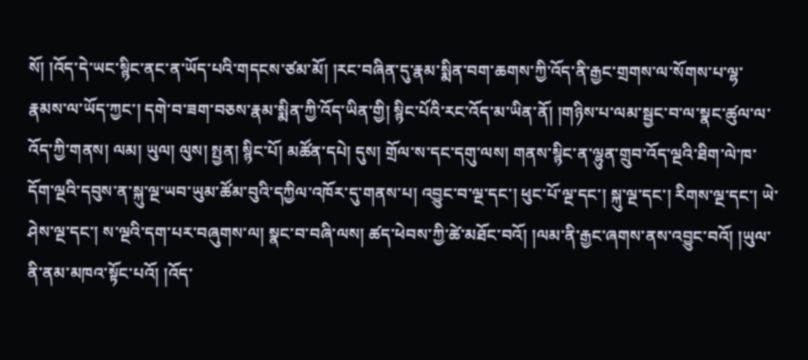སོ། །འོད་དེ་ཡང་སྙིང་ནང་ན་ཡོད་པའི་གདངས་ཙམ་མོ། །རང་བཞིན་དུ་རྣམ་སྨིན་བག་ཆགས་ཀྱི་འོད་ནི་རྒྱང་གྲགས་ལ་སོགས་པ་ལྷ་རྣམས་ལ་ཡོད་ཀྱང་། དགེ་བ་ཟག་བཅས་རྣམ་སྨིན་ཀྱི་འོད་ཡིན་གྱི། སྙིང་པོའི་རང་འོད་མ་ཡིན་ནོ། །གཉིས་པ་ལམ་སྦྱང་བ་ལ་སྣང་ཚུལ་ལ་འོད་ཀྱི་གནས། ལམ། ཡུལ། ལུས། སྤྱན། སྙིང་པོ། མཚོན་དཔེ། དུས། གྲོལ་ས་དང་དགུ་ལས། གནས་སྙིང་ན་ལྷུན་གྲུབ་འོད་ལྔའི་ཐིག་ལེ་ཁ་དོག་ལྔའི་དབུས་ན་སྐུ་ལྔ་ཡབ་ཡུམ་ཚོམ་བུའི་དཀྱིལ་འཁོར་དུ་གནས་པ། འབྱུང་བ་ལྔ་དང་། ཕུང་པོ་ལྔ་དང་། སྐུ་ལྔ་དང་། རིགས་ལྔ་དང་། ཡེ་ཤེས་ལྔ་དང་། ས་ལྔའི་དག་པར་བཞུགས་ལ། སྣང་བ་བཞི་ལས། ཚད་ཕེབས་ཀྱི་ཚེ་མཐོང་བའོ། །ལམ་ནི་རྒྱང་ཞགས་ནས་འབྱུང་བའོ། །ཡུལ་ནི་ནམ་མཁའ་སྟོང་པའོ། །འོད་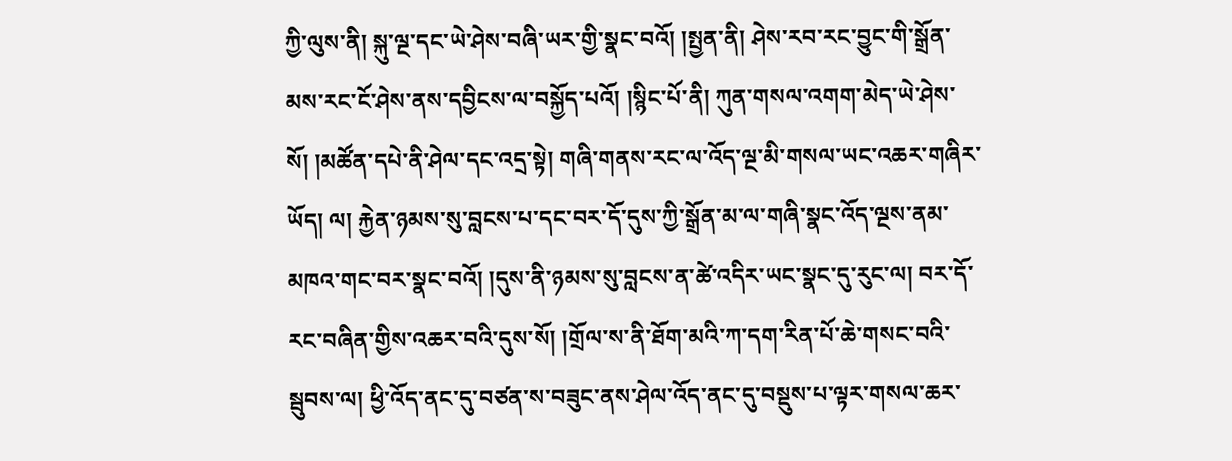ཀྱི་ལུས་ནི། སྐུ་ལྔ་དང་ཡེ་ཤེས་བཞི་ཡར་གྱི་སྣང་བའོ། །སྤྱན་ནི། ཤེས་རབ་རང་བྱུང་གི་སྒྲོན་མས་རང་ངོ་ཤེས་ནས་དབྱིངས་ལ་བསྐྱོད་པའོ། །སྙིང་པོ་ནི། ཀུན་གསལ་འགག་མེད་ཡེ་ཤེས་སོ། །མཚོན་དཔེ་ནི་ཤེལ་དང་འདྲ་སྟེ། གཞི་གནས་རང་ལ་འོད་ལྔ་མི་གསལ་ཡང་འཆར་གཞིར་ཡོད། ལ། རྐྱེན་ཉམས་སུ་བླངས་པ་དང་བར་དོ་དུས་ཀྱི་སྒྲོན་མ་ལ་གཞི་སྣང་འོད་ལྔས་ནམ་མཁའ་གང་བར་སྣང་བའོ། །དུས་ནི་ཉམས་སུ་བླངས་ན་ཚེ་འདིར་ཡང་སྣང་དུ་རུང་ལ། བར་དོ་རང་བཞིན་གྱིས་འཆར་བའི་དུས་སོ། །གྲོལ་ས་ནི་ཐོག་མའི་ཀ་དག་རིན་པོ་ཆེ་གསང་བའི་སྦུབས་ལ། ཕྱི་འོད་ནང་དུ་བཙན་ས་བཟུང་ནས་ཤེལ་འོད་ནང་དུ་བསྡུས་པ་ལྟར་གསལ་ཆར་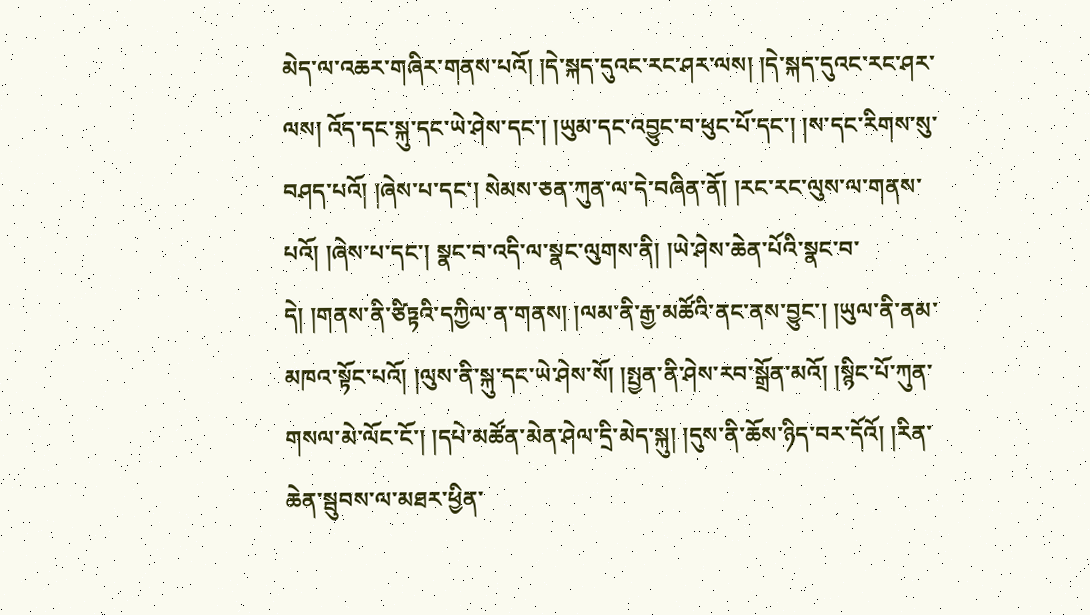མེད་ལ་འཆར་གཞིར་གནས་པའོ། །དེ་སྐད་དུའང་རང་ཤར་ལས། །དེ་སྐད་དུའང་རང་ཤར་ལས། འོད་དང་སྐུ་དང་ཡེ་ཤེས་དང་། །ཡུམ་དང་འབྱུང་བ་ཕུང་པོ་དང་། །ས་དང་རིགས་སུ་བཤད་པའོ། །ཞེས་པ་དང་། སེམས་ཅན་ཀུན་ལ་དེ་བཞིན་ནོ། །རང་རང་ལུས་ལ་གནས་པའོ། །ཞེས་པ་དང་། སྣང་བ་འདི་ལ་སྣང་ལུགས་ནི། །ཡེ་ཤེས་ཆེན་པོའི་སྣང་བ་དེ། །གནས་ནི་ཙིཏྟའི་དཀྱིལ་ན་གནས། །ལམ་ནི་རྒྱ་མཚོའི་ནང་ནས་བྱུང་། །ཡུལ་ནི་ནམ་མཁའ་སྟོང་པའོ། །ལུས་ནི་སྐུ་དང་ཡེ་ཤེས་སོ། །སྤྱན་ནི་ཤེས་རབ་སྒྲོན་མའོ། །སྙིང་པོ་ཀུན་གསལ་མེ་ལོང་ངོ་། །དཔེ་མཚོན་མེན་ཤེལ་དྲི་མེད་སྐུ། །དུས་ནི་ཆོས་ཉིད་བར་དོའོ། །རིན་ཆེན་སྦུབས་ལ་མཐར་ཕྱིན་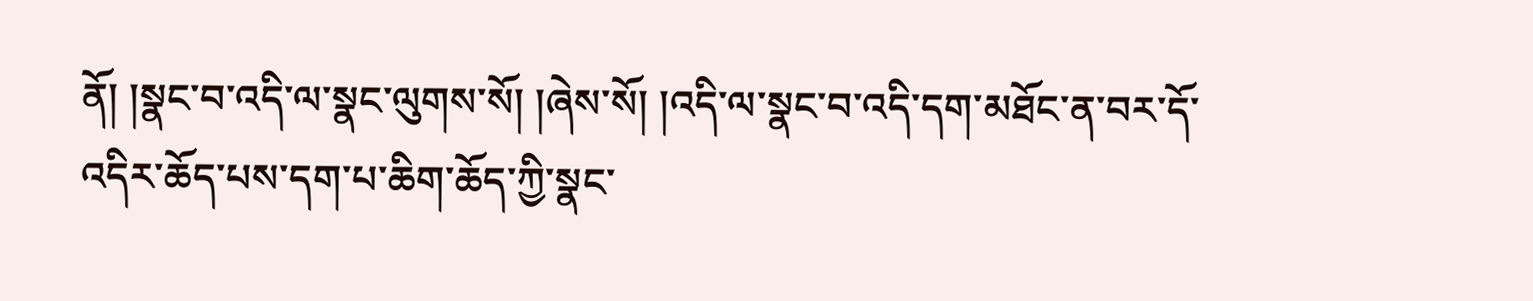ནོ། །སྣང་བ་འདི་ལ་སྣང་ལུགས་སོ། །ཞེས་སོ། །འདི་ལ་སྣང་བ་འདི་དག་མཐོང་ན་བར་དོ་འདིར་ཆོད་པས་དག་པ་ཆིག་ཆོད་ཀྱི་སྣང་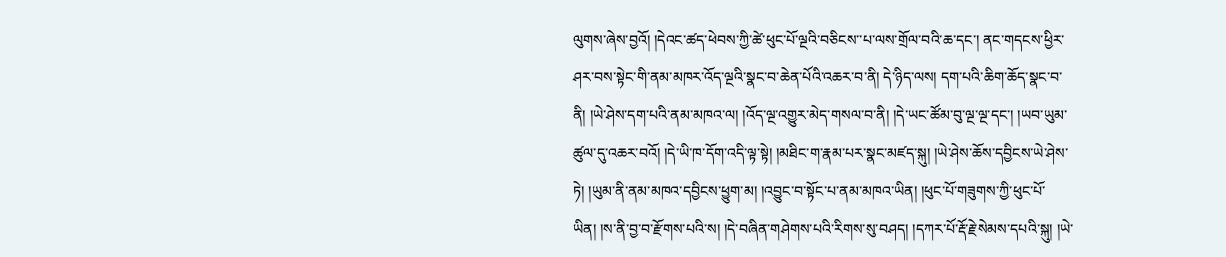ལུགས་ཞེས་བྱའོ། །དེའང་ཚད་ཕེབས་ཀྱི་ཚེ་ཕུང་པོ་ལྔའི་བཅིངས་་པ་ལས་གྲོལ་བའི་ཆ་དང་། ནང་གདངས་ཕྱིར་ཤར་བས་སྟེང་གི་ནམ་མཁར་འོད་ལྔའི་སྣང་བ་ཆེན་པོའི་འཆར་བ་ནི། དེ་ཉིད་ལས། དག་པའི་ཆིག་ཆོད་སྣང་བ་ནི། །ཡེ་ཤེས་དག་པའི་ནམ་མཁའ་ལ། །འོད་ལྔ་འགྱུར་མེད་གསལ་བ་ནི། །དེ་ཡང་ཚོམ་བུ་ལྔ་ལྔ་དང་། །ཡབ་ཡུམ་ཚུལ་དུ་འཆར་བའོ། །དེ་ཡི་ཁ་དོག་འདི་ལྟ་སྟེ། །མཐིང་ག་རྣམ་པར་སྣང་མཛད་སྐུ། །ཡེ་ཤེས་ཆོས་དབྱིངས་ཡེ་ཤེས་ཏེ། །ཡུམ་ནི་ནམ་མཁའ་དབྱིངས་ཕྱུག་མ། །འབྱུང་བ་སྟོང་པ་ནམ་མཁའ་ཡིན། །ཕུང་པོ་གཟུགས་ཀྱི་ཕུང་པོ་ཡིན། །ས་ནི་བྱ་བ་རྫོགས་པའི་ས། །དེ་བཞིན་གཤེགས་པའི་རིགས་སུ་བཤད། །དཀར་པོ་རྡོ་རྗེ་སེམས་དཔའི་སྐུ། །ཡེ་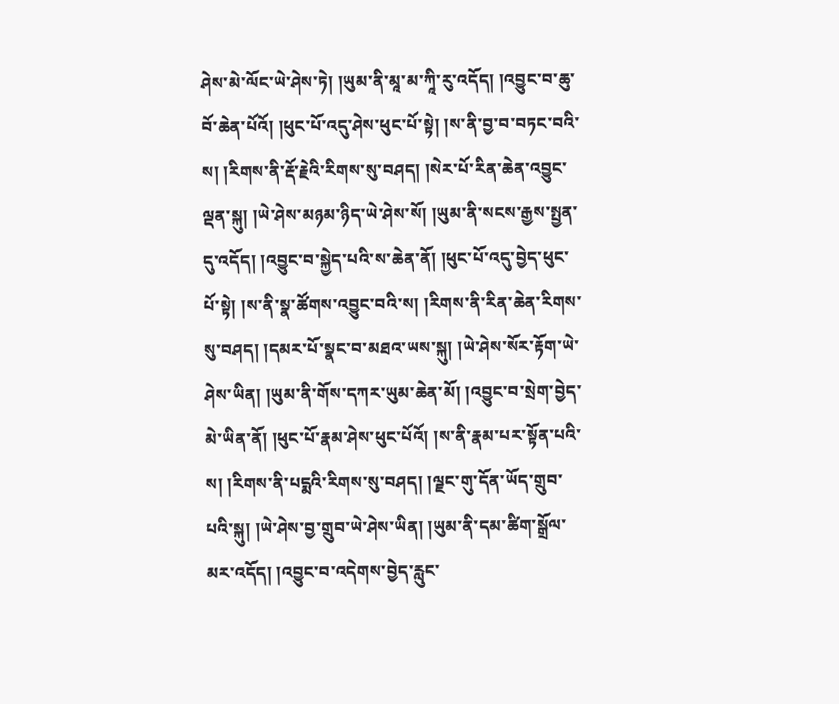ཤེས་མེ་ལོང་ཡེ་ཤེས་ཏེ། །ཡུམ་ནི་མཱ་མ་ཀཱི་རུ་འདོད། །འབྱུང་བ་ཆུ་བོ་ཆེན་པོའོ། །ཕུང་པོ་འདུ་ཤེས་ཕུང་པོ་སྟེ། །ས་ནི་བྱ་བ་བཏང་བའི་ས། །རིགས་ནི་རྡོ་རྗེའི་རིགས་སུ་བཤད། །སེར་པོ་རིན་ཆེན་འབྱུང་ལྡན་སྐུ། །ཡེ་ཤེས་མཉམ་ཉིད་ཡེ་ཤེས་སོ། །ཡུམ་ནི་སངས་རྒྱས་སྤྱན་དུ་འདོད། །འབྱུང་བ་སྐྱེད་པའི་ས་ཆེན་ནོ། །ཕུང་པོ་འདུ་བྱེད་ཕུང་པོ་སྟེ། །ས་ནི་སྣ་ཚོགས་འབྱུང་བའི་ས། །རིགས་ནི་རིན་ཆེན་རིགས་སུ་བཤད། །དམར་པོ་སྣང་བ་མཐའ་ཡས་སྐུ། །ཡེ་ཤེས་སོར་རྟོག་ཡེ་ཤེས་ཡིན། །ཡུམ་ནི་གོས་དཀར་ཡུམ་ཆེན་མོ། །འབྱུང་བ་སྲེག་བྱེད་མེ་ཡིན་ནོ། །ཕུང་པོ་རྣམ་ཤེས་ཕུང་པོའོ། །ས་ནི་རྣམ་པར་སྟོན་པའི་ས། །རིགས་ནི་པདྨའི་རིགས་སུ་བཤད། །ལྗང་གུ་དོན་ཡོད་གྲུབ་པའི་སྐུ། །ཡེ་ཤེས་བྱ་གྲུབ་ཡེ་ཤེས་ཡིན། །ཡུམ་ནི་དམ་ཚིག་སྒྲོལ་མར་འདོད། །འབྱུང་བ་འདེགས་བྱེད་རླུང་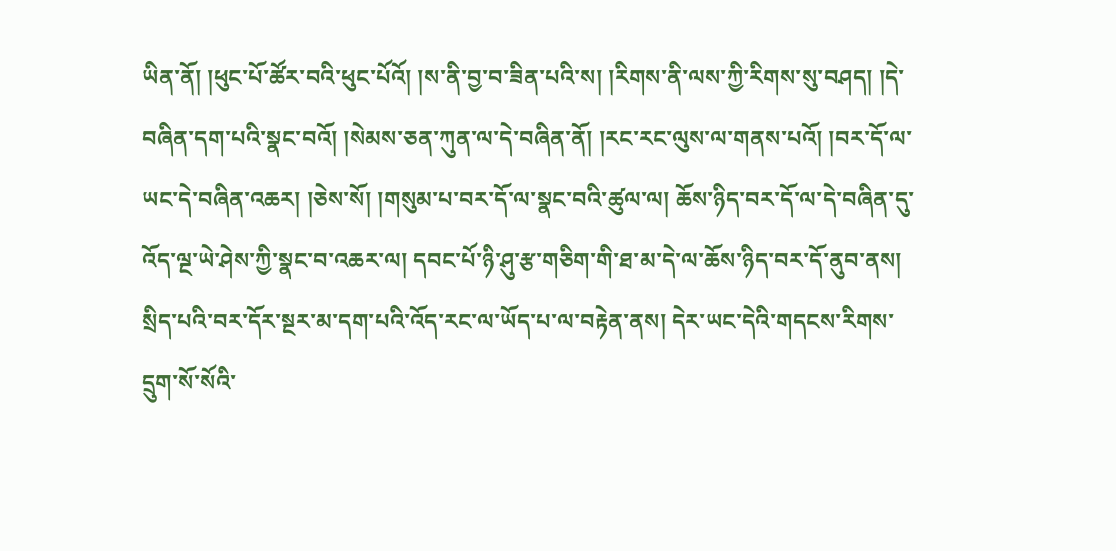ཡིན་ནོ། །ཕུང་པོ་ཚོར་བའི་ཕུང་པོའོ། །ས་ནི་བྱ་བ་ཟིན་པའི་ས། །རིགས་ནི་ལས་ཀྱི་རིགས་སུ་བཤད། །དེ་བཞིན་དག་པའི་སྣང་བའོ། །སེམས་ཅན་ཀུན་ལ་དེ་བཞིན་ནོ། །རང་རང་ལུས་ལ་གནས་པའོ། །བར་དོ་ལ་ཡང་དེ་བཞིན་འཆར། །ཅེས་སོ། །གསུམ་པ་བར་དོ་ལ་སྣང་བའི་ཚུལ་ལ། ཆོས་ཉིད་བར་དོ་ལ་དེ་བཞིན་དུ་འོད་ལྔ་ཡེ་ཤེས་ཀྱི་སྣང་བ་འཆར་ལ། དབང་པོ་ཉི་ཤུ་རྩ་གཅིག་གི་ཐ་མ་དེ་ལ་ཆོས་ཉིད་བར་དོ་ནུབ་ནས། སྲིད་པའི་བར་དོར་སྔར་མ་དག་པའི་འོད་རང་ལ་ཡོད་པ་ལ་བརྟེན་ནས། དེར་ཡང་དེའི་གདངས་རིགས་དྲུག་སོ་སོའི་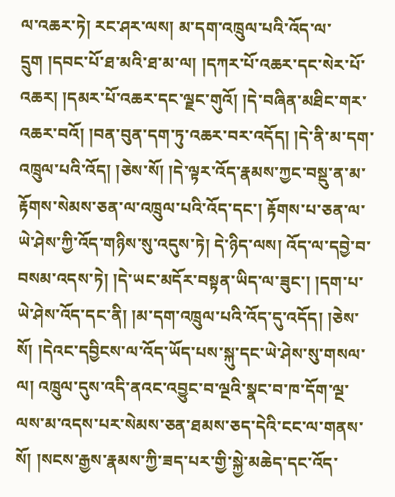ལ་འཆར་ཏེ། རང་ཤར་ལས། མ་དག་འཁྲུལ་པའི་འོད་ལ་དྲུག །དབང་པོ་ཐ་མའི་ཐ་མ་ལ། །དཀར་པོ་འཆར་དང་སེར་པོ་འཆར། །དམར་པོ་འཆར་དང་ལྗང་གུའོ། །དེ་བཞིན་མཐིང་གར་འཆར་བའོ། །བན་བུན་དག་ཏུ་འཆར་བར་འདོད། །དེ་ནི་མ་དག་འཁྲུལ་པའི་འོད། །ཅེས་སོ། །དེ་ལྟར་འོད་རྣམས་ཀྱང་བསྡུ་ན་མ་རྟོགས་སེམས་ཅན་ལ་འཁྲུལ་པའི་འོད་དང་། རྟོགས་པ་ཅན་ལ་ཡེ་ཤེས་ཀྱི་འོད་གཉིས་སུ་འདུས་ཏེ། དེ་ཉིད་ལས། འོད་ལ་དབྱེ་བ་བསམ་འདས་ཏེ། །དེ་ཡང་མདོར་བསྟན་ཡིད་ལ་ཟུང་། །དག་པ་ཡེ་ཤེས་འོད་དང་ནི། །མ་དག་འཁྲུལ་པའི་འོད་དུ་འདོད། །ཅེས་སོ། །དེའང་དབྱིངས་ལ་འོད་ཡོད་པས་སྐུ་དང་ཡེ་ཤེས་སུ་གསལ་ལ། འཁྲུལ་དུས་འདི་ནའང་འབྱུང་བ་ལྔའི་སྣང་བ་ཁ་དོག་ལྔ་ལས་མ་འདས་པར་སེམས་ཅན་ཐམས་ཅད་དེའི་ངང་ལ་གནས་སོ། །སངས་རྒྱས་རྣམས་ཀྱི་ཟད་པར་གྱི་སྐྱེ་མཆེད་དང་འོད་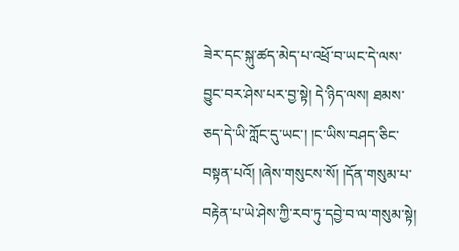ཟེར་དང་སྐུ་ཚད་མེད་པ་འཕྲོ་བ་ཡང་དེ་ལས་བྱུང་བར་ཤེས་པར་བྱ་སྟེ། དེ་ཉིད་ལས། ཐམས་ཅད་དེ་ཡི་ཀློང་དུ་ཡང་། །ང་ཡིས་བཤད་ཅིང་བསྟན་པའོ། །ཞེས་གསུངས་སོ། །དོན་གསུམ་པ་བརྟེན་པ་ཡེ་ཤེས་ཀྱི་རབ་ཏུ་དབྱེ་བ་ལ་གསུམ་སྟེ།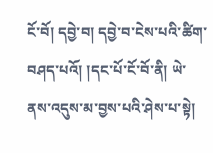ངོ་བོ། དབྱེ་བ། དབྱེ་བ་ངེས་པའི་ཚིག་བཤད་པའོ། །དང་པོ་ངོ་བོ་ནི། ཡེ་ནས་འདུས་མ་བྱས་པའི་ཤེས་པ་སྟེ།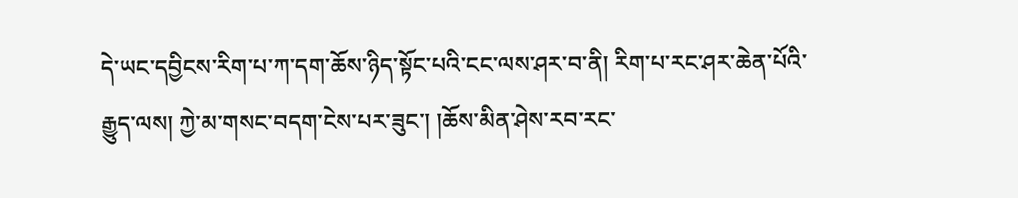དེ་ཡང་དབྱིངས་རིག་པ་ཀ་དག་ཆོས་ཉིད་སྟོང་པའི་ངང་ལས་ཤར་བ་ནི། རིག་པ་རང་ཤར་ཆེན་པོའི་རྒྱུད་ལས། ཀྱེ་མ་གསང་བདག་ངེས་པར་ཟུང་། །ཆོས་མིན་ཤེས་རབ་རང་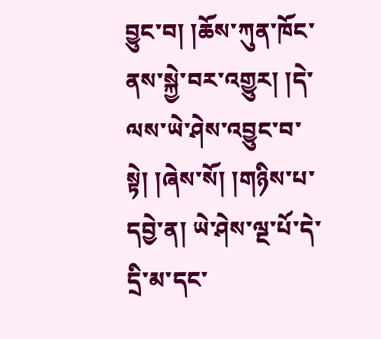བྱུང་བ། །ཆོས་ཀུན་ཁོང་ནས་སྐྱེ་བར་འགྱུར། །དེ་ལས་ཡེ་ཤེས་འབྱུང་བ་སྟེ། །ཞེས་སོ། །གཉིས་པ་དབྱེ་ན། ཡེ་ཤེས་ལྔ་པོ་དེ་དྲི་མ་དང་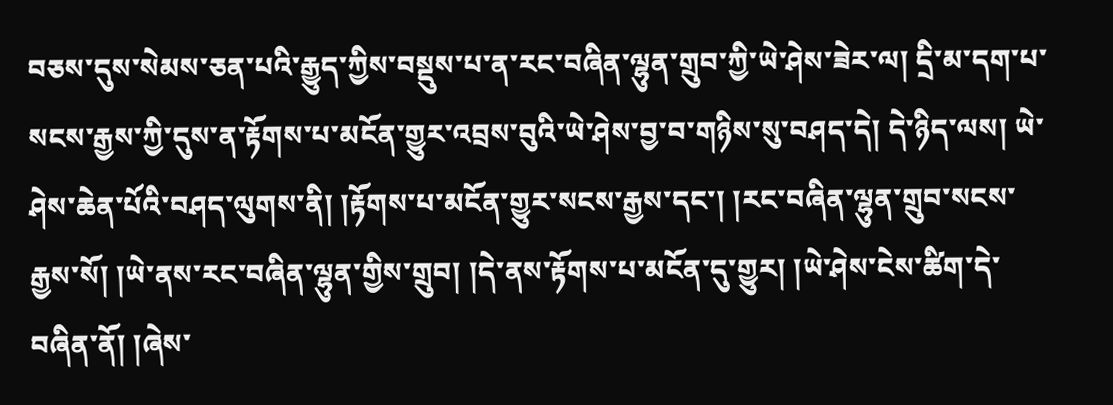བཅས་དུས་སེམས་ཅན་པའི་རྒྱུད་ཀྱིས་བསྡུས་པ་ན་རང་བཞིན་ལྷུན་གྲུབ་ཀྱི་ཡེ་ཤེས་ཟེར་ལ། དྲི་མ་དག་པ་སངས་རྒྱས་ཀྱི་དུས་ན་རྟོགས་པ་མངོན་གྱུར་འབྲས་བུའི་ཡེ་ཤེས་བྱ་བ་གཉིས་སུ་བཤད་དེ། དེ་ཉིད་ལས། ཡེ་ཤེས་ཆེན་པོའི་བཤད་ལུགས་ནི། །རྟོགས་པ་མངོན་གྱུར་སངས་རྒྱས་དང་། །རང་བཞིན་ལྷུན་གྲུབ་སངས་རྒྱས་སོ། །ཡེ་ནས་རང་བཞིན་ལྷུན་གྱིས་གྲུབ། །དེ་ནས་རྟོགས་པ་མངོན་དུ་གྱུར། །ཡེ་ཤེས་ངེས་ཚིག་དེ་བཞིན་ནོ། །ཞེས་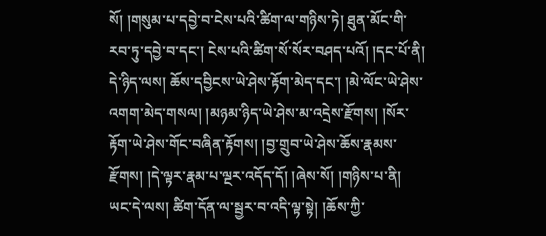སོ། །གསུམ་པ་དབྱེ་བ་ངེས་པའི་ཚིག་ལ་གཉིས་ཏེ། ཐུན་མོང་གི་རབ་ཏུ་དབྱེ་བ་དང་། ངེས་པའི་ཚིག་སོ་སོར་བཤད་པའོ། །དང་པོ་ནི། དེ་ཉིད་ལས། ཆོས་དབྱིངས་ཡེ་ཤེས་རྟོག་མེད་དང་། །མེ་ལོང་ཡེ་ཤེས་འགག་མེད་གསལ། །མཉམ་ཉིད་ཡེ་ཤེས་མ་འདྲེས་རྫོགས། །སོར་རྟོག་ཡེ་ཤེས་གོང་བཞིན་རྟོགས། །བྱ་གྲུབ་ཡེ་ཤེས་ཆོས་རྣམས་རྫོགས། །དེ་ལྟར་རྣམ་པ་ལྔར་འདོད་དོ། །ཞེས་སོ། །གཉིས་པ་ནི། ཡང་དེ་ལས། ཚིག་དོན་ལ་སྦྱར་བ་འདི་ལྟ་སྟེ། །ཆོས་ཀྱི་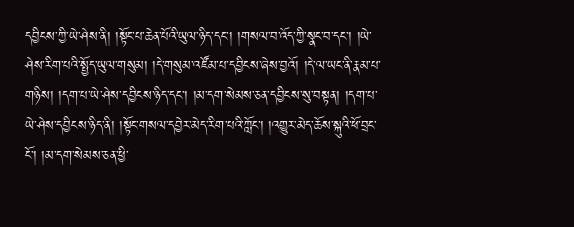དབྱིངས་ཀྱི་ཡེ་ཤེས་ནི། །སྟོང་པ་ཆེན་པོའི་ཡུལ་ཉིད་དང་། །གསལ་བ་འོད་ཀྱི་སྣང་བ་དང་། །ཡེ་ཤེས་རིག་པའི་སྤྱོད་ཡུལ་གསུམ། །དེ་གསུམ་འཛོམ་པ་དབྱིངས་ཞེས་བྱའོ། །དེ་ལ་ཡང་ནི་རྣམ་པ་གཉིས། །དག་པ་ཡེ་ཤེས་དབྱིངས་ཉིད་དང་། །མ་དག་སེམས་ཅན་དབྱིངས་སུ་བསྟན། །དག་པ་ཡེ་ཤེས་དབྱིངས་ཉིད་ནི། །སྟོང་གསལ་དབྱེར་མེད་རིག་པའི་ཀློང་། །འགྱུར་མེད་ཆོས་སྐུའི་ཕོ་བྲང་ངོ་། །མ་དག་སེམས་ཅན་ཕྱི་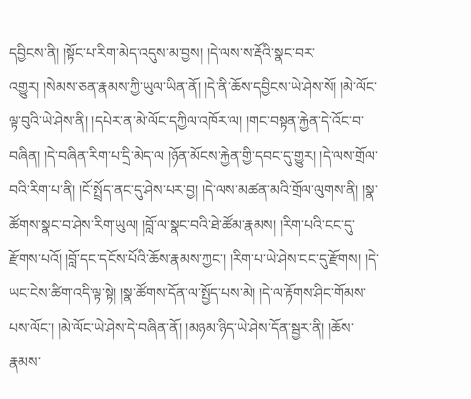དབྱིངས་ནི། །སྟོང་པ་རིག་མེད་འདུས་མ་བྱས། །དེ་ལས་ས་རྡོའི་སྣང་བར་འགྱུར། །སེམས་ཅན་རྣམས་ཀྱི་ཡུལ་ཡིན་ནོ། །དེ་ནི་ཆོས་དབྱིངས་ཡེ་ཤེས་སོ། །མེ་ལོང་ལྟ་བུའི་ཡེ་ཤེས་ནི། །དཔེར་ན་མེ་ལོང་དཀྱིལ་འཁོར་ལ། །གང་བསྟན་རྐྱེན་དེ་འོང་བ་བཞིན། །དེ་བཞིན་རིག་པ་དྲི་མེད་ལ །ཉོན་མོངས་རྐྱེན་གྱི་དབང་དུ་གྱུར། །དེ་ལས་གྲོལ་བའི་རིག་པ་ནི། །ངོ་སྤྲོད་ནང་དུ་ཤེས་པར་བྱ། །དེ་ལས་མཚན་མའི་གྲོལ་ལུགས་ནི། །སྣ་ཚོགས་སྣང་བ་ཤེས་རིག་ཡུལ། །བློ་ལ་སྣང་བའི་ཐེ་ཚོམ་རྣམས། །རིག་པའི་ངང་དུ་རྫོགས་པའོ། །བློ་དང་དངོས་པོའི་ཆོས་རྣམས་ཀྱང་། །རིག་པ་ཡེ་ཤེས་ངང་དུ་རྫོགས། །དེ་ཡང་ངེས་ཚིག་འདི་ལྟ་སྟེ། །སྣ་ཚོགས་དོན་ལ་སྤྱོད་པས་མེ། །དེ་ལ་རྟོགས་ཤིང་གོམས་པས་ལོང་། །མེ་ལོང་ཡེ་ཤེས་དེ་བཞིན་ནོ། །མཉམ་ཉིད་ཡེ་ཤེས་དོན་སྦྱར་ནི། །ཆོས་རྣམས་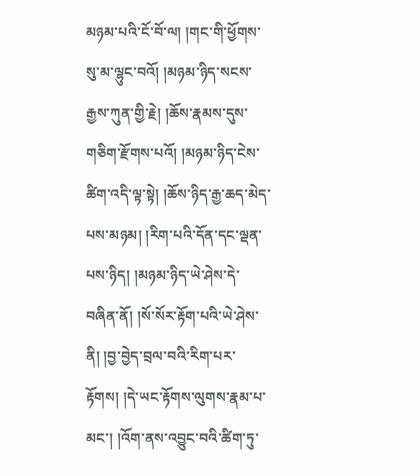མཉམ་པའི་ངོ་བོ་ལ། །གང་གི་ཕྱོགས་སུ་མ་ལྷུང་བའོ། །མཉམ་ཉིད་སངས་རྒྱས་ཀུན་གྱི་རྗེ། །ཆོས་རྣམས་དུས་གཅིག་རྫོགས་པའོ། །མཉམ་ཉིད་ངེས་ཚིག་འདི་ལྟ་སྟེ། །ཆོས་ཉིད་རྒྱ་ཆད་མེད་པས་མཉམ། །རིག་པའི་དོན་དང་ལྡན་པས་ཉིད། །མཉམ་ཉིད་ཡེ་ཤེས་དེ་བཞིན་ནོ། །སོ་སོར་རྟོག་པའི་ཡེ་ཤེས་ནི། །བྱ་བྱེད་བྲལ་བའི་རིག་པར་རྟོགས། །དེ་ཡང་རྟོགས་ལུགས་རྣམ་པ་མང་། །འོག་ནས་འབྱུང་བའི་ཚིག་ཏུ་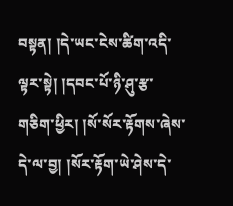བསྟན། །དེ་ཡང་ངེས་ཚིག་འདི་ལྟར་སྟེ། །དབང་པོ་ཉི་ཤུ་རྩ་གཅིག་ཕྱིར། །སོ་སོར་རྟོགས་ཞེས་དེ་ལ་བྱ། །སོར་རྟོག་ཡེ་ཤེས་དེ་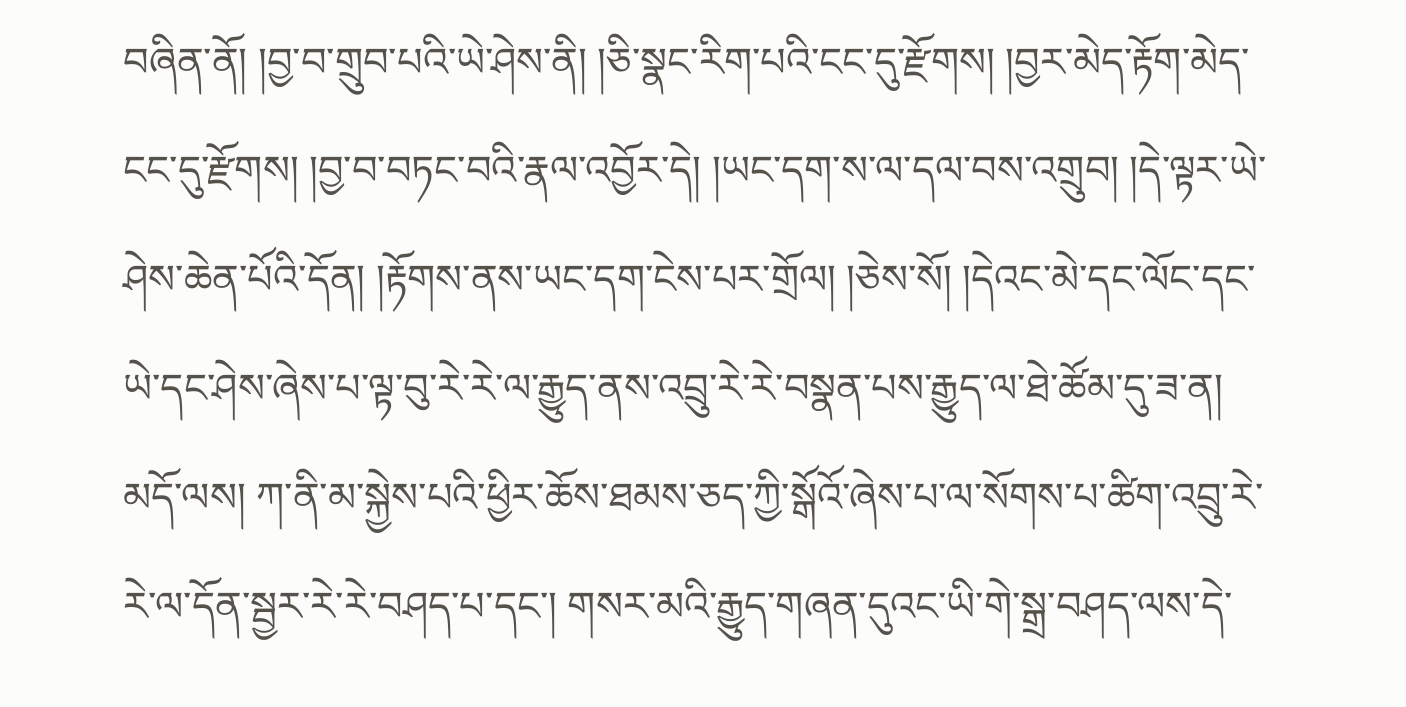བཞིན་ནོ། །བྱ་བ་གྲུབ་པའི་ཡེ་ཤེས་ནི། །ཅི་སྣང་རིག་པའི་ངང་དུ་རྫོགས། །བྱར་མེད་རྟོག་མེད་ངང་དུ་རྫོགས། །བྱ་བ་བཏང་བའི་རྣལ་འབྱོར་དེ། །ཡང་དག་ས་ལ་དལ་བས་འགྲུབ། །དེ་ལྟར་ཡེ་ཤེས་ཆེན་པོའི་དོན། །རྟོགས་ནས་ཡང་དག་ངེས་པར་གྲོལ། །ཅེས་སོ། །དེའང་མེ་དང་ལོང་དང་ཡེ་དང་ཤེས་ཞེས་པ་ལྟ་བུ་རེ་རེ་ལ་རྒྱུད་ནས་འབྲུ་རེ་རེ་བསྣན་པས་རྒྱུད་ལ་ཐེ་ཚོམ་དུ་ཟ་ན། མདོ་ལས། ཀ་ནི་མ་སྐྱེས་པའི་ཕྱིར་ཆོས་ཐམས་ཅད་ཀྱི་སྒོའོ་ཞེས་པ་ལ་སོགས་པ་ཚིག་འབྲུ་རེ་རེ་ལ་དོན་སྦྱར་རེ་རེ་བཤད་པ་དང་། གསར་མའི་རྒྱུད་གཞན་དུའང་ཡི་གེ་སྒྲ་བཤད་ལས་དེ་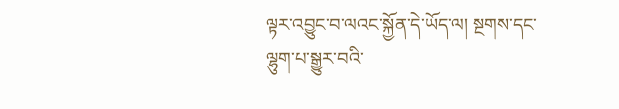ལྟར་འབྱུང་བ་ལའང་སྐྱོན་དེ་ཡོད་ལ། སྔགས་དང་ལྷུག་པ་སྒྱུར་བའི་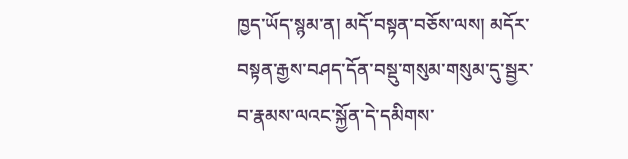ཁྱད་ཡོད་སྙམ་ན། མདོ་བསྟན་བཅོས་ལས། མདོར་བསྟན་རྒྱས་བཤད་དོན་བསྡུ་གསུམ་གསུམ་དུ་སྦྱར་བ་རྣམས་ལའང་སྐྱོན་དེ་དམིགས་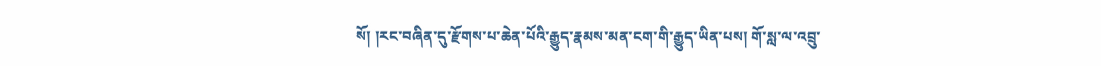སོ། །རང་བཞིན་དུ་རྫོགས་པ་ཆེན་པོའི་རྒྱུད་རྣམས་མན་ངག་གི་རྒྱུད་ཡིན་པས། གོ་སླ་ལ་འབྲུ་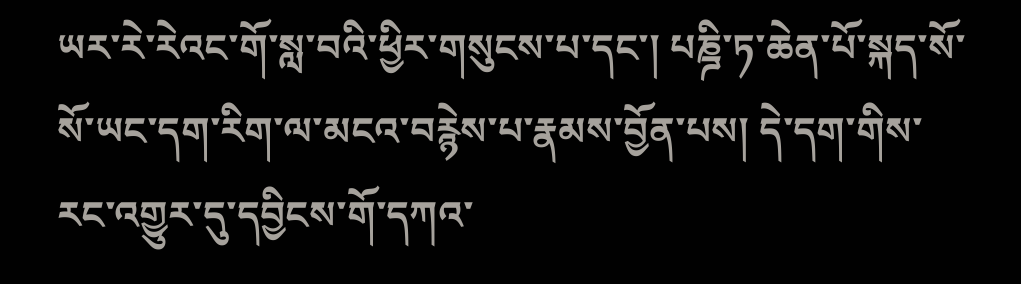ཡར་རེ་རེའང་གོ་སླ་བའི་ཕྱིར་གསུངས་པ་དང་། པཎྜི་ཏ་ཆེན་པོ་སྐད་སོ་སོ་ཡང་དག་རིག་ལ་མངའ་བརྙེས་པ་རྣམས་བྱོན་པས། དེ་དག་གིས་རང་འགྱུར་དུ་དབྱིངས་གོ་དཀའ་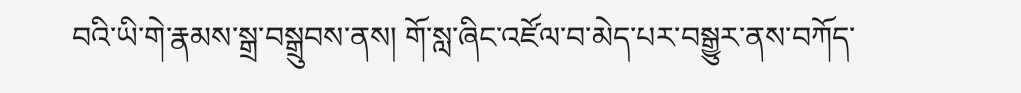བའི་ཡི་གེ་རྣམས་སྒྲ་བསྒྲུབས་ནས། གོ་སླ་ཞིང་འཛོལ་བ་མེད་པར་བསྒྱུར་ནས་བཀོད་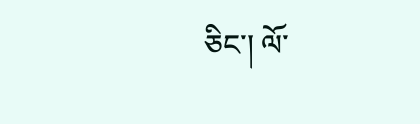ཅིང་། ལོ་